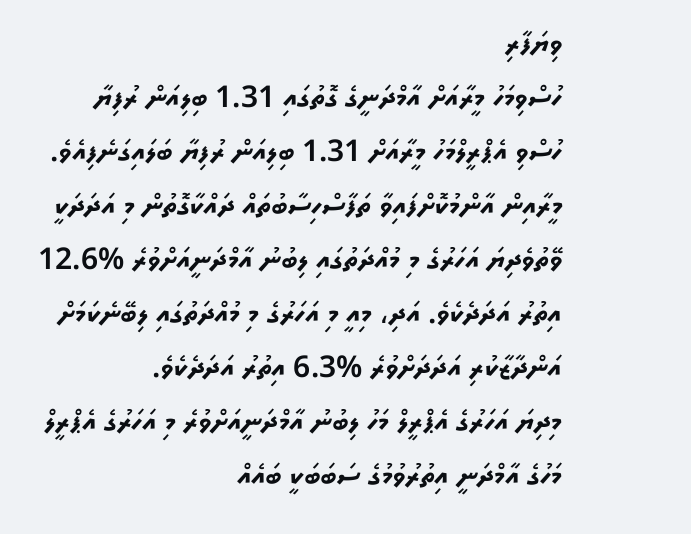ވިޔަފާރި
ހުސްވިމަހު މީރާއަށް އާމްދަނީގެ ގޮތުގައި 1.31 ބިލިއަން ރުފިޔާ
ހުސްވި އެޕްރީލްމަހު މީރާއަށް 1.31 ބިލިއަން ރުފިޔާ ބަލައިގަނެފިއެވެ.
މީރާއިން އާންމުކޮށްފައިވާ ތަފާސްހިސާބުތައް ދައްކާގޮތުން މި އަދަދަކީ ވޭތުވެދިޔަ އަހަރުގެ މި މުއްދަތުގައި ލިބުނު އާމްދަނީއަށްވުރެ %12.6 އިތުރު އަދަދެކެވެ. އަދި، މިއީ މި އަހަރުގެ މި މުއްދަތުގައި ލިބޭނެކަމަށް އަންދާޒާކުރި އަދަދަށްވުރެ %6.3 އިތުރު އަދަދެކެވެ.
މިދިޔަ އަހަރުގެ އެޕްރީލް މަހު ލިބުނު އާމްދަނީއަށްވުރެ މި އަހަރުގެ އެޕްރީލް މަހުގެ އާމްދަނީ އިތުރުވުމުގެ ސަބަބަކީ ބައެއް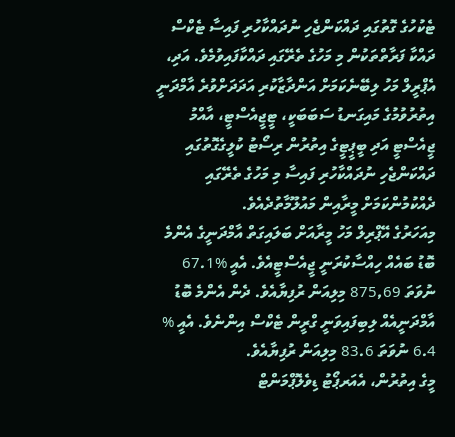ޓެކުހުގެ ގޮތުގައި ދައްކަންޖެހި ނުދައްކާހުރި ފައިސާ ޓެކްސް ދައްކާ ފަރާތްތަކުން މި މަހުގެ ތެރޭގައި ދައްކާފައިވުމެވެ. އަދި، އެޕްރީލް މަހު ލިބޭނެކަމަށް އަންދާޒާކުރި އަދަދަށްވުރެ އާމްދަނީ އިތުރުވުމުގެ މައިގަނޑު ސަބަބަކީ، ޓީޖީއެސްޓީ، އާއްމު ޖީއެސްޓީ އަދި ބީޕީޓީގެ އިތުރުން ރިސޯޓު ކުލީގެގޮތުގައި ދައްކަންޖެހި ނުދައްކާހުރި ފައިސާ މި މަހުގެ ތެރޭގައި ދެއްކުމުންކަމަށް މީރާއިން މައުލޫމާތުދެއެވެ.
މިއަހަރުގެ އޭޕްރިލް މަހު މީރާއަށް ބަލައިގަތް އާމްދަނީގެ އެންމެ ބޮޑު ބައެއް ހިއްސާކުރަނީ ޖީއެސްޓީއެވެ. އެއީ %67.1 ނުވަތަ 875,69 މިލިއަން ރުފިޔާއެވެ. ދެން އެންމެ ބޮޑު އާމްދަނީއެއް ލިބިފައިވަނީ ގްރީން ޓެކްސް އިންނެވެ. އެއީ % 6.4 ނުވަތަ 83.6 މިލިއަން ރުފިޔާއެވެ.
މީގެ އިތުރުން، އެއަރޕޯޓު ޑިވެލޮޕްމަންޓް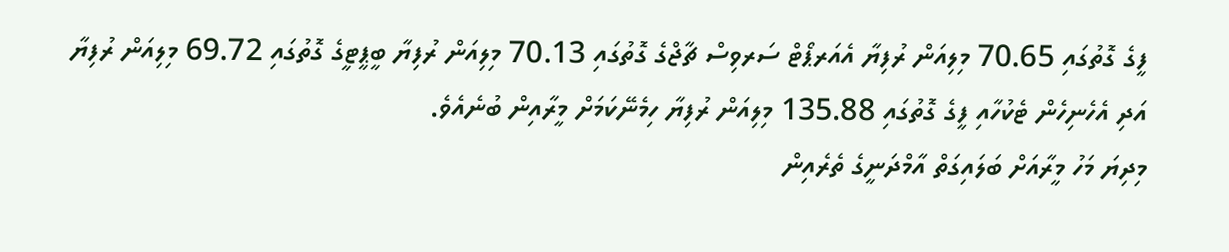ފީގެ ގޮތުގައި 70.65 މިލިއަން ރުފިޔާ އެއަރޕޯޓް ސަރވިސް ޗާޖްގެ ގޮތުގައި 70.13 މިލިއަން ރުފިޔާ ބީޕީޓީގެ ގޮތުގައި 69.72 މިލިއަން ރުފިޔާ އަދި އެހެނިހެން ޓެކުހާއި ފީގެ ގޮތުގައި 135.88 މިލިއަން ރުފިޔާ ހިމެނޭކަމަށް މީރާއިން ބުނެއެވެ.
މިދިޔަ މަހު މީރާއަށް ބަލައިގަތް އާމްދަނީގެ ތެރެއިން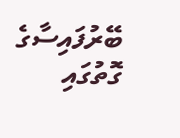ބޭރުފައިސާގެ ގޮތުގައި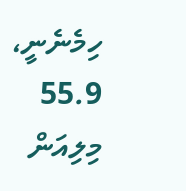ހިމެނެނީ، 55.9 މިލިއަން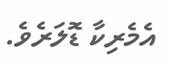އެމެރިކާ ޑޮލަރެވެ.